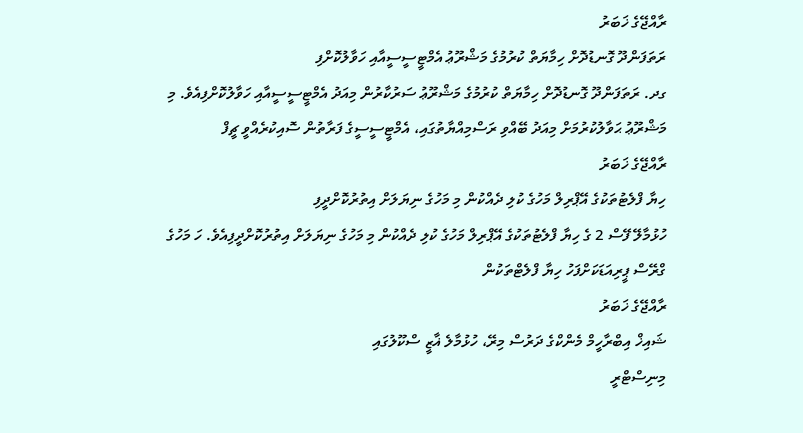ރާއްޖޭގެ ޚަބަރު
ރަތަފަންދޫ ގޮނޑުދޮށް ހިމާޔަތް ކުރުމުގެ މަޝްރޫޢު އެމްޓީސީސީއާއި ހަވާލުކޮށްފި
ގދ. ރަތަފަންދޫ ގޮނޑުދޮށް ހިމާޔަތް ކުރުމުގެ މަޝްރޫޢު ސަރުކާރުން މިއަދު އެމްޓީސީސީއާއި ހަވާލުކޮށްފިއެވެ. މި މަޝްރޫޢު ޙަވާލުކުރުމަށް މިއަދު ބޭއްވި ރަސްމިއްޔާތުގައި، އެމްޓީސީސީގެ ފަރާތުން ސޮއިކުރެއްވީ ޗީފް
ރާއްޖޭގެ ޚަބަރު
ހިޔާ ފްލެޓުތަކުގެ އޭޕްރިލް މަހުގެ ކުލި ދެއްކުން މި މަހުގެ ނިޔަލަށް އިތުރުކޮށްދީފި
ހުޅުމާލޭ ފޭސް 2 ގެ ހިޔާ ފްލެޓުތަކުގެ އޭޕްރިލް މަހުގެ ކުލި ދެއްކުން މި މަހުގެ ނިޔަލަށް އިތުރުކޮށްދީފިއެވެ. ހަ މަހުގެ ގްރޭސް ޕީރިއަޑަކަށްފަހު ހިޔާ ފްލެޓްތަކުން
ރާއްޖޭގެ ޚަބަރު
ޝައިޚް އިބްރާހީމް މެންކްގެ ދަރުސް މިރޭ، ހުޅުމާލެ ޣާޒީ ސްކޫލުގައި
މިނިސްޓްރީ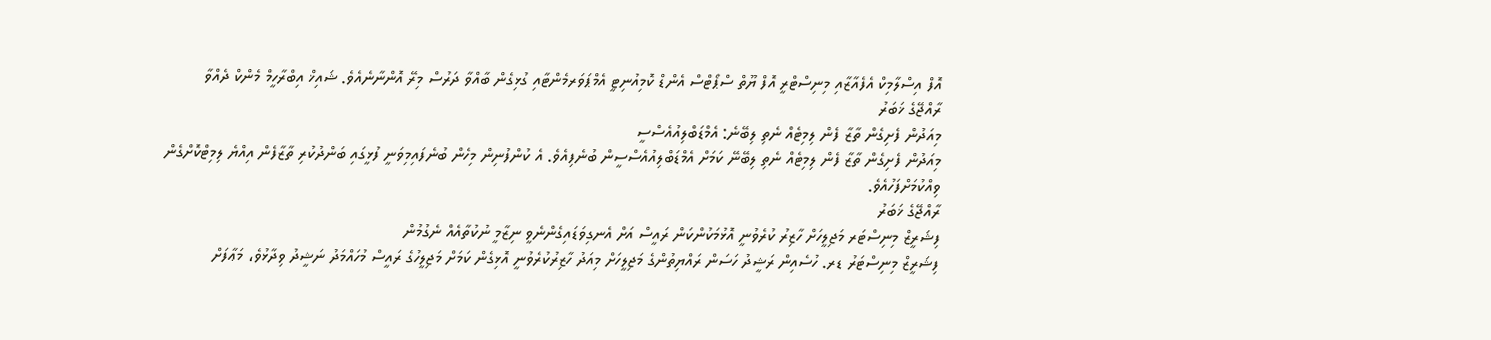އޮފް އިސްލާމިކް އެފެއާޒާއި މިނިސްޓްރީ އޮފް ޔޫތް ސްޕޯޓްސް އެންޑް ކޮމިއުނިޓީ އެމްޕަވަރމެންޓާއި ގުޅިގެން ބާއްވާ ދަރުސް މިރޭ އޮންނާނެއެވެ. ޝައިޚް އިބްރާހީމް މެންކް ދެއްވާ
ރާއްޖޭގެ ޚަބަރު
މިއަދުން ފެށިގެން ތާޒާ ފެން ލިމިޓެއް ނެތި ލިބޭނެ: އެމްޑަބްލިއުއެސްސީ
މިއަދުން ފެށިގެން ތާޒާ ފެން ލިމިޓެއް ނެތި ލިބޭނޭ ކަމަށް އެމްޑަބްލިއުއެސްސީން ބުނެފިއެވެ. އެ ކުންފުނިން މިހެން ބުނެފައިމިވަނީ ފުޅީގައި ބަންދުކުރި ތާޒާފެން އިއްޔެ ލިމިޓްކޮށްގެން ވިއްކުމަށްފަހުއެވެ.
ރާއްޖޭގެ ޚަބަރު
ފިޝަރީޒް މިނިސްޓަރ މަޖިލީހަށް ހާޒިރު ކުރެވުނީ އޮޅުމަކުންކަން ރައީސް އަށް އެނގިވަޑައިގެންނެވީ ނިޒާމީ ނުކުތާއެއް ނެގުމުން
ފިޝަރީޒް މިނިސްޓަރު ޑރ. ހުސެއިން ރަޝީދު ހަސަން ރައްޔިތުންގެ މަޖިލީހަށް މިއަދު ހާޒިރުކުރެވުނީ އޮޅިގެން ކަމަށް މަޖިލީހުގެ ރައީސް މުހައްމަދު ނަޝީދު ވިދާޅުވެ، މަޢާފަށް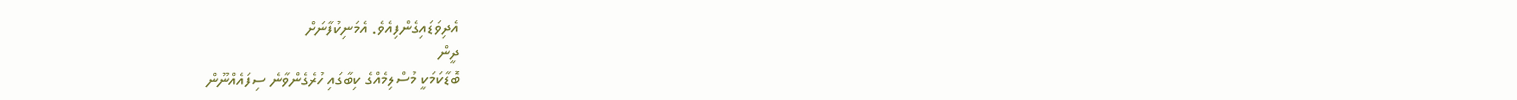އެދިވަޑައިގެންފިއެވެ. އެމަނިކުފާނަށް
ދީން
ބޮޑާކަމަކީ މުސްލިމެއްގެ ކިބާގައި ހުރެގެންވާނެ ސިފައެއްނޫން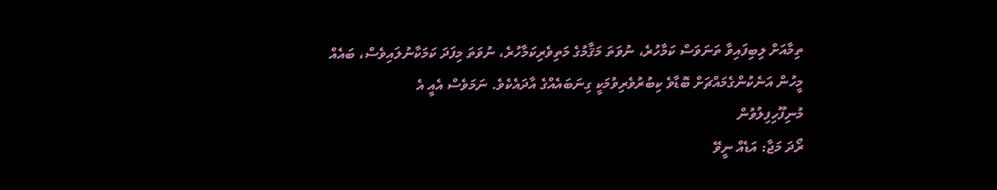ތިމާއަށް ލިބިފައިވާ ތަނަވަސް ކަމާހުރެ، ނުވަތަ މަޤާމުގެ މަތިވެރިކަމާހުރެ، ނުވަތަ މިފަދަ ކަމަކާނުލައިވެސް، ބައެއް މީހުން އަނެކުންގެމައްޗަށް ބޮޑާވެ ކިބުރުވެރިވުމަކީ ގިނަބައެއްގެ އާދައެކެވެ. ނަމަވެސް އެއީ އެ
މުނިފޫހިފިލުވުން
ރޯދަ މަޖާ: އަޑެއް ނީވޭ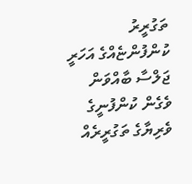ތަގުރީރު ކުންފުންޏެއްގެ އަހަރީ ޖަލްސާ ބާއްވަން ވެގެން ކުންފުނީގެ ވެރިޔާގެ ތަގުރީރެއް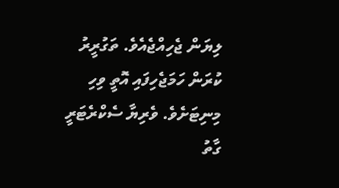ލިޔަން ޖެހިއްޖެއެވެ. ތަގުރީރު ކުރަން ހަމަޖެހިފައި އޮތީ ވިހި މިނިޓަށެވެ. ވެރިޔާ ސެކްރެޓަރީ ގާތު